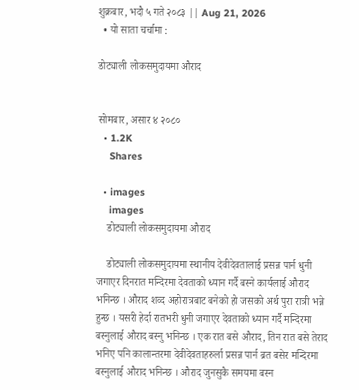शुक्रबार, भदौ ५ गते २०८३ || Aug 21, 2026
  • यो साता चर्चामा :

डोट्याली लोकसमुदायमा औराद


सोमबार, असार ४ २०८०
  • 1.2K
    Shares

  • images
    images
    डोट्याली लोकसमुदायमा औराद

    डोट्याली लोकसमुदायमा स्थानीय देवीदेवतालाई प्रसन्न पार्न धुनी जगाएर दिनरात मन्दिरमा देवताको ध्यान गर्दै बस्ने कार्यलाई औराद भनिन्छ । औराद शव्द अहोरात्रबाट बनेको हो जसको अर्थ पुरा रात्री भन्ने हुन्छ । यसरी हेर्दा रातभरी धुनी जगाएर देवताको ध्यान गर्दै मन्दिरमा बस्नुलाई औराद बस्नु भनिन्छ । एक रात बसे औराद, तिन रात बसे तेराद भनिए पनि कालान्तरमा देवीदेवताहरुर्ला प्रसन्न पार्न ब्रत बसेर मन्दिरमा बस्नुलाई औराद भनिन्छ । औराद जुनसुकै समयमा बस्न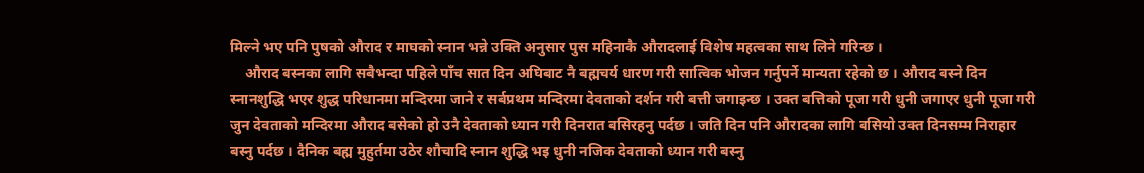मिल्ने भए पनि पुषको औराद र माघको स्नान भन्ने उक्ति अनुसार पुस महिनाकै औरादलाई विशेष महत्वका साथ लिने गरिन्छ ।
    औराद बस्नका लागि सबैभन्दा पहिले पाँच सात दिन अघिबाट नै बह्मचर्य धारण गरी सात्विक भोजन गर्नुपर्ने मान्यता रहेको छ । औराद बस्ने दिन स्नानशुद्धि भएर शुद्ध परिधानमा मन्दिरमा जाने र सर्बप्रथम मन्दिरमा देवताको दर्शन गरी बत्ती जगाइन्छ । उक्त बत्तिको पूजा गरी धुनी जगाएर धुनी पूजा गरी जुन देवताको मन्दिरमा औराद बसेको हो उनै देवताको ध्यान गरी दिनरात बसिरहनु पर्दछ । जति दिन पनि औरादका लागि बसियो उक्त दिनसम्म निराहार बस्नु पर्दछ । दैनिक बह्म मुहुर्तमा उठेर शौचादि स्नान शुद्धि भइ धुनी नजिक देवताको ध्यान गरी बस्नु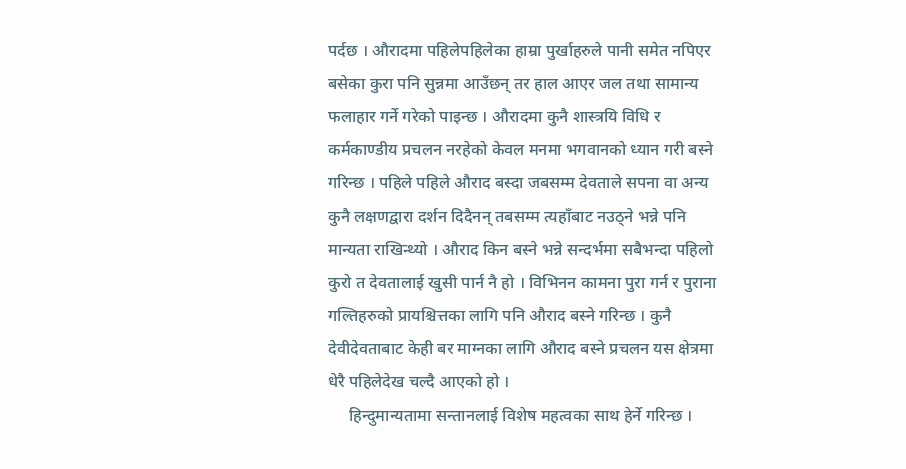पर्दछ । औरादमा पहिलेपहिलेका हाम्रा पुर्खाहरुले पानी समेत नपिएर बसेका कुरा पनि सुन्नमा आउँछन् तर हाल आएर जल तथा सामान्य फलाहार गर्ने गरेको पाइन्छ । औरादमा कुनै शास्त्रयि विधि र कर्मकाण्डीय प्रचलन नरहेको केवल मनमा भगवानको ध्यान गरी बस्ने गरिन्छ । पहिले पहिले औराद बस्दा जबसम्म देवताले सपना वा अन्य कुनै लक्षणद्वारा दर्शन दिदैनन् तबसम्म त्यहाँबाट नउठ्ने भन्ने पनि मान्यता राखिन्थ्यो । औराद किन बस्ने भन्ने सन्दर्भमा सबैभन्दा पहिलो कुरो त देवतालाई खुसी पार्न नै हो । विभिनन कामना पुरा गर्न र पुराना गल्तिहरुको प्रायश्चित्तका लागि पनि औराद बस्ने गरिन्छ । कुनै देवीदेवताबाट केही बर माग्नका लागि औराद बस्ने प्रचलन यस क्षेत्रमा धेरै पहिलेदेख चल्दै आएको हो ।
     हिन्दुमान्यतामा सन्तानलाई विशेष महत्वका साथ हेर्ने गरिन्छ ।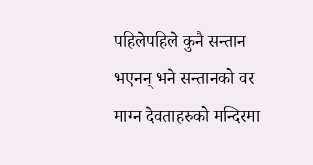पहिलेपहिले कुनै सन्तान भएनन् भने सन्तानको वर माग्न देवताहरुको मन्दिरमा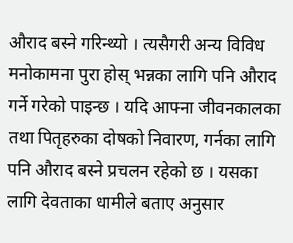औराद बस्ने गरिन्थ्यो । त्यसैगरी अन्य विविध मनोकामना पुरा होस् भन्नका लागि पनि औराद गर्ने गरेको पाइन्छ । यदि आफ्ना जीवनकालका तथा पितृहरुका दोषको निवारण, गर्नका लागि पनि औराद बस्ने प्रचलन रहेको छ । यसका लागि देवताका धामीले बताए अनुसार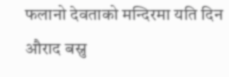फलानो देवताको मन्दिरमा यति दिन औराद बस्नु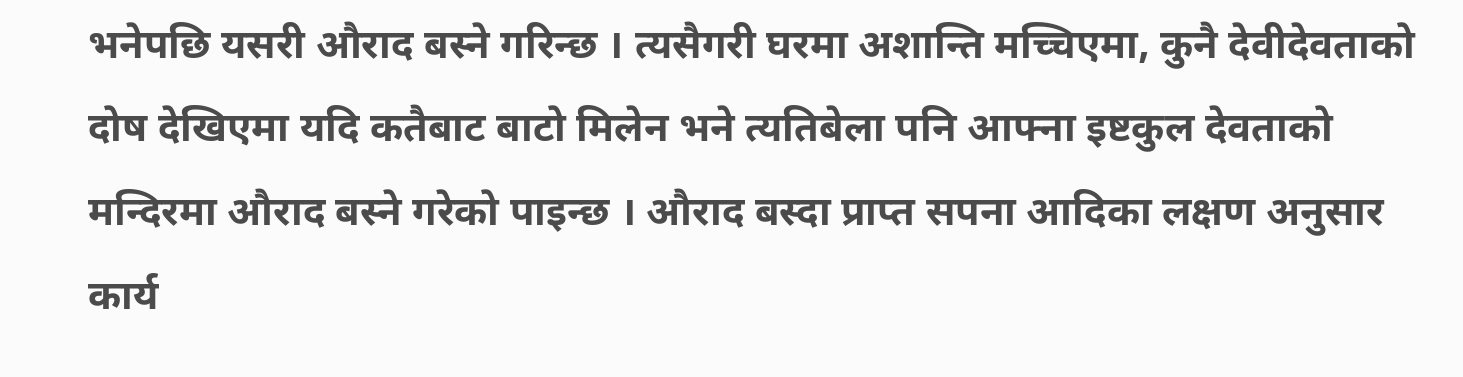भनेपछि यसरी औराद बस्ने गरिन्छ । त्यसैगरी घरमा अशान्ति मच्चिएमा, कुनै देवीदेवताको दोष देखिएमा यदि कतैबाट बाटो मिलेन भने त्यतिबेला पनि आफ्ना इष्टकुल देवताको मन्दिरमा औराद बस्ने गरेको पाइन्छ । औराद बस्दा प्राप्त सपना आदिका लक्षण अनुसार कार्य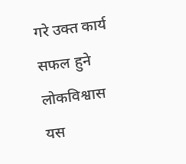गरे उक्त कार्य सफल हुने लोकविश्वास यस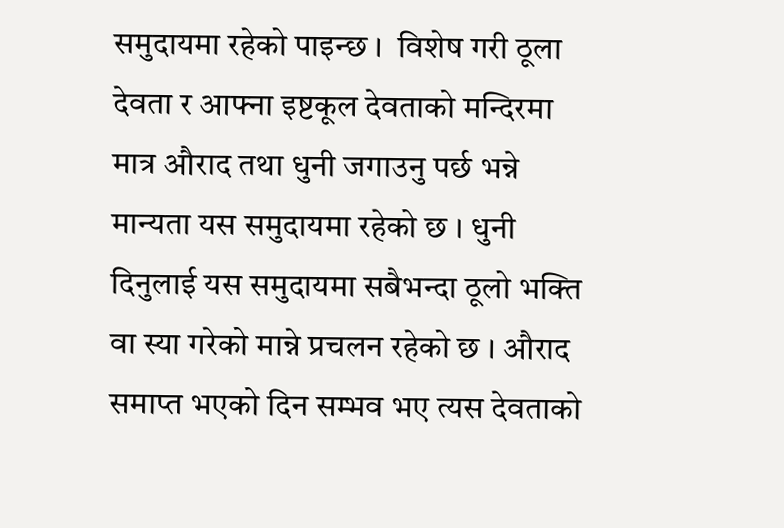समुदायमा रहेको पाइन्छ ।  विशेष गरी ठूला देवता र आफ्ना इष्टकूल देवताको मन्दिरमा मात्र औराद तथा धुनी जगाउनु पर्छ भन्ने मान्यता यस समुदायमा रहेको छ । धुनी दिनुलाई यस समुदायमा सबैभन्दा ठूलो भक्ति वा स्या गरेको मान्ने प्रचलन रहेको छ । औराद समाप्त भएको दिन सम्भव भए त्यस देवताको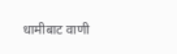धामीबाट वाणी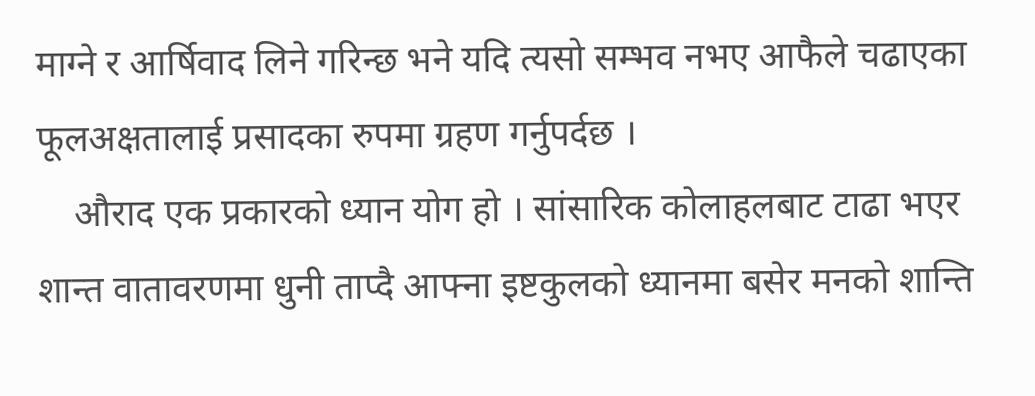माग्ने र आर्षिवाद लिने गरिन्छ भने यदि त्यसो सम्भव नभए आफैले चढाएका फूलअक्षतालाई प्रसादका रुपमा ग्रहण गर्नुपर्दछ ।
    औराद एक प्रकारको ध्यान योग हो । सांसारिक कोलाहलबाट टाढा भएर शान्त वातावरणमा धुनी ताप्दै आफ्ना इष्टकुलको ध्यानमा बसेर मनको शान्ति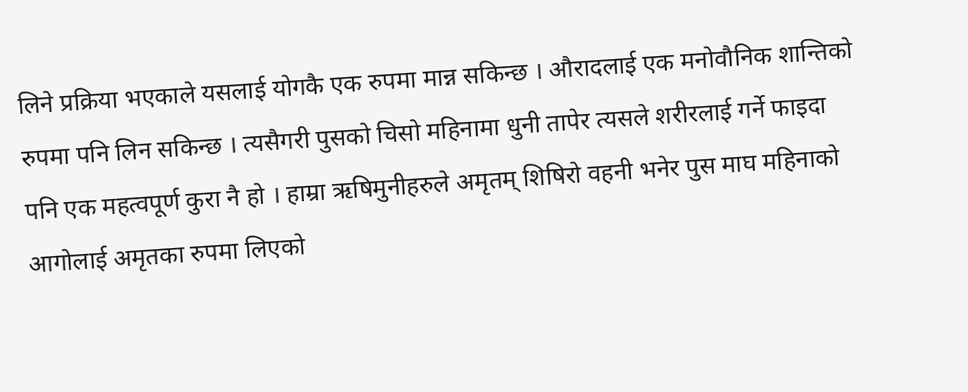लिने प्रक्रिया भएकाले यसलाई योगकै एक रुपमा मान्न सकिन्छ । औरादलाई एक मनोवौनिक शान्तिको रुपमा पनि लिन सकिन्छ । त्यसैगरी पुसको चिसो महिनामा धुनी तापेर त्यसले शरीरलाई गर्ने फाइदा पनि एक महत्वपूर्ण कुरा नै हो । हाम्रा ऋषिमुनीहरुले अमृतम् शिषिरो वहनी भनेर पुस माघ महिनाको आगोलाई अमृतका रुपमा लिएको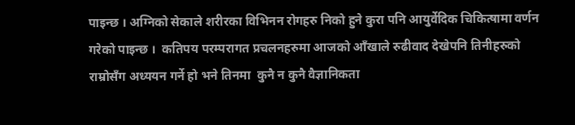पाइन्छ । अग्निको सेकाले शरीरका विभिनन रोगहरु निको हुने कुरा पनि आयुर्वेदिक चिकित्षामा वर्णन गरेको पाइन्छ ।  कतिपय परम्परागत प्रचलनहरुमा आजको आँखाले रुढीवाद देखेपनि तिनीहरुको राम्रोसँग अध्ययन गर्ने हो भने तिनमा  कुनै न कुनै वैज्ञानिकता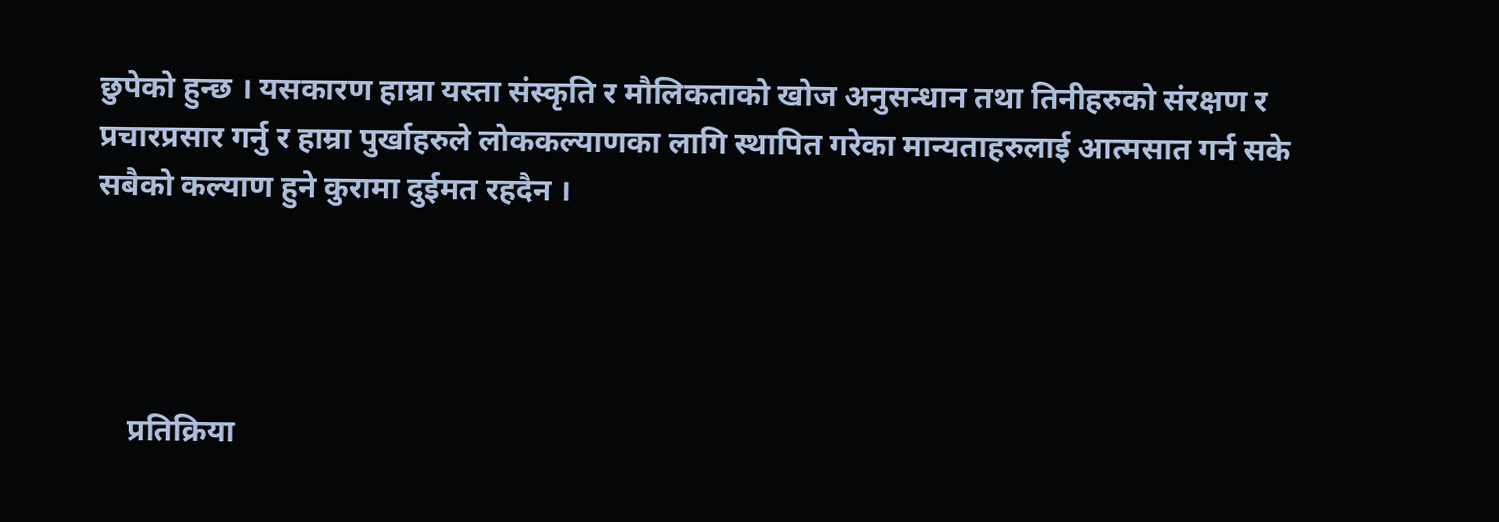छुपेको हुन्छ । यसकारण हाम्रा यस्ता संस्कृति र मौलिकताको खोज अनुसन्धान तथा तिनीहरुको संरक्षण र प्रचारप्रसार गर्नु र हाम्रा पुर्खाहरुले लोककल्याणका लागि स्थापित गरेका मान्यताहरुलाई आत्मसात गर्न सके सबैको कल्याण हुने कुरामा दुईमत रहदैन ।




    प्रतिक्रिया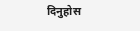दिनुहोस